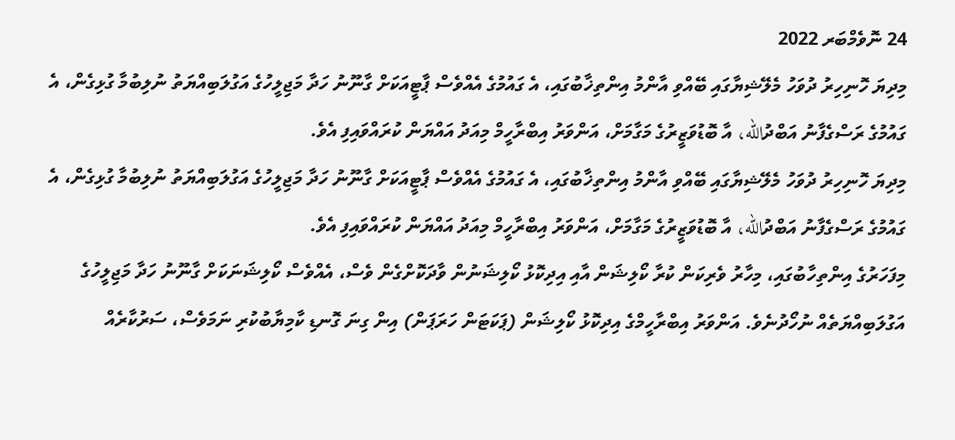24 ނޮވެމްބަރ 2022
މިދިޔަ ހޮނިހިރު ދުވަހު މެލޭޝިޔާގައި ބޭއްވި އާންމު އިންތިޚާބުގައި، އެ ގައުމުގެ އެއްވެސް ޕާޓީއަކަށް ގާނޫނު ހަދާ މަޖިލީހުގެ އަގުލަބިއްޔަތު ނުލިބުމާ ގުޅިގެން، އެ ގައުމުގެ ރަސްގެފާނު އަބްދުالله، އާ ބޮޑުވަޒީރުގެ މަގާމަށް، އަންވަރު އިބްރާހީމް މިއަދު އައްޔަން ކުރައްވައިފި އެވެ.
މިދިޔަ ހޮނިހިރު ދުވަހު މެލޭޝިޔާގައި ބޭއްވި އާންމު އިންތިޚާބުގައި، އެ ގައުމުގެ އެއްވެސް ޕާޓީއަކަށް ގާނޫނު ހަދާ މަޖިލީހުގެ އަގުލަބިއްޔަތު ނުލިބުމާ ގުޅިގެން، އެ ގައުމުގެ ރަސްގެފާނު އަބްދުالله، އާ ބޮޑުވަޒީރުގެ މަގާމަށް، އަންވަރު އިބްރާހީމް މިއަދު އައްޔަން ކުރައްވައިފި އެވެ.
މިފަހަރުގެ އިންތިހާބުގައި، މިހާރު ވެރިކަން ކުރާ ކޯލިޝަން އާއި އިދިކޮޅު ކޯލިޝަނުން ވާދަކޮށްގެން ވެސް، އެއްވެސް ކޯލިޝަނަކަށް ގާނޫނު ހަދާ މަޖިލީހުގެ އަގުލަބިއްޔަތެއް ނުހޯދުނެވެ. އަންވަރު އިބްރާހީމްގެ އިދިކޮޅު ކޯލިޝަން (ޕަކަޓަން ހަރަޕަން) އިން ގިނަ ގޮނޑި ކާމިޔާބުކުރި ނަމަވެސް، ސަރުކާރެއް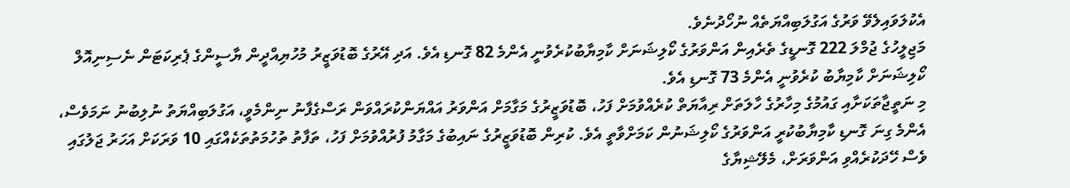އެކުލަވައިލެވޭ ވަރުގެ އަގުލަބިއްޔަތެއް ނުހޯދުނެވެ.
މަޖިލީހުގެ ޖުމްލަ 222 ގޮނޑީގެ ތެރެއިން އަންވަރުގެ ކޯލިޝަނަށް ކާމިޔާބުކުރެވުނީ އެންމެ 82 ގޮނޑި އެވެ. އަދި އޭރުގެ ބޮޑުވަޒީރު މުހުޔިއްދީން ޔާސީންގެ ޕެރިކަޓަން ނެސިނިއޮލް ކޯލިޝަނަށް ކާމިޔާބު ކުރެވުނީ އެންމެ 73 ގޮނޑި އެވެ.
މި ނަތީޖާތަކަށާއި ގައުމުގެ މިހާރުގެ ހާލަތަށް ރިއާޔަތް ކުރެއްވުމަށް ފަހު، ބޮޑުވަޒީރުގެ މަގާމަށް އަންވަރު އައްޔަންކުރައްވަން ރަސްގެފާނު ނިންމެވީ، އަގުލަބިއްޔަތު ނުލިބުނު ނަމަވެސް، އެންމެ ގިނަ ގޮނޑި ކާމިޔާބުކުރީ އަންވަރުގެ ކޯލިޝަނުން ކަމަށްވާތީ އެވެ. ކުރިން ބޮޑުވަޒީރުގެ ނައިބުގެ މަގާމު ފުރުއްވުމަށް ފަހު، ތަފާތު ތުހުމަތުތަކެއްގައި 10 ވަރަކަށް އަހަރު ޖަލުގައި ވެސް ހޭދަކުރެއްވި އަންވަރަށް، މެލޭޝިޔާގެ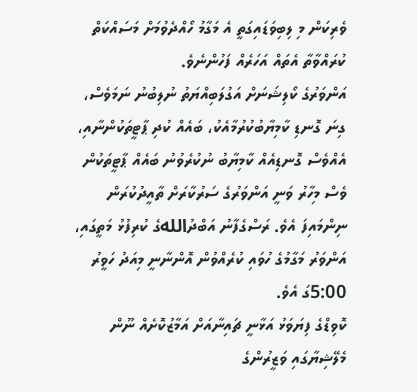ވެރިކަން މި ލިބިވަޑައިގަތީ އެ މަގާމު ހޯއްދެވުމަށް މަސައްކަތް ކުރައްވާތާ އެތައް އަހަރެއް ފަހުންނެވެ.
އަންވަރުގެ ކޯލިޝަނަށް އަގުލަބިއްޔަތު ނުލިބުނު ނަމަވެސް، ގިނަ ގޮނޑި ކާމިޔާބުކުރުމާއެކު، ބައެއް ކުދި ޕާޓީތަކުންނާއި، އެއްވެސް ގޮނޑިއެއް ކާމިޔާބު ނުކުރެވުނު ބައެއް ޕާޓީތަކުން ވެސް މިހާރު ވަނީ އަންވަރުގެ ސަރުކާރަށް ތާއީދުކުރަން ނިންމައިފަ އެވެ. ރަސްގެފާނު އަބްދުاللهގެ ކުރިފުޅު މަތީގައި، އަންވަރު މަގާމުގެ ހުވައި ކުރެއްވުން އޮންނާނީ މިއަދު ހަވީރު 5:00ގަ އެވެ.
ކޮވިޑްގެ ފިޔަވަޅު އަޅާނީ ޗައިނާއަށް އަމާޒުކޮށެއް ނޫން
މެލޭޝިޔާގައި ވަޒީރުންގެ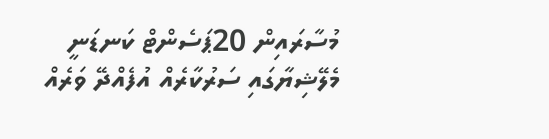މުސާރައިން 20ޕަސެންޓް ކަނޑަނީ
މެލޭޝިޔާގައި ސަރުކާރެއް އުފެއްދޭ ވަރެއް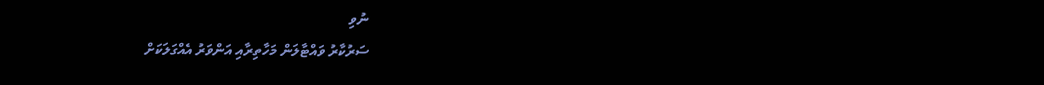ނުވި
ސަރުކާރު ވައްޓާލަން މަހާތިރާއި އަންވަރު އެއްގަލަކަށް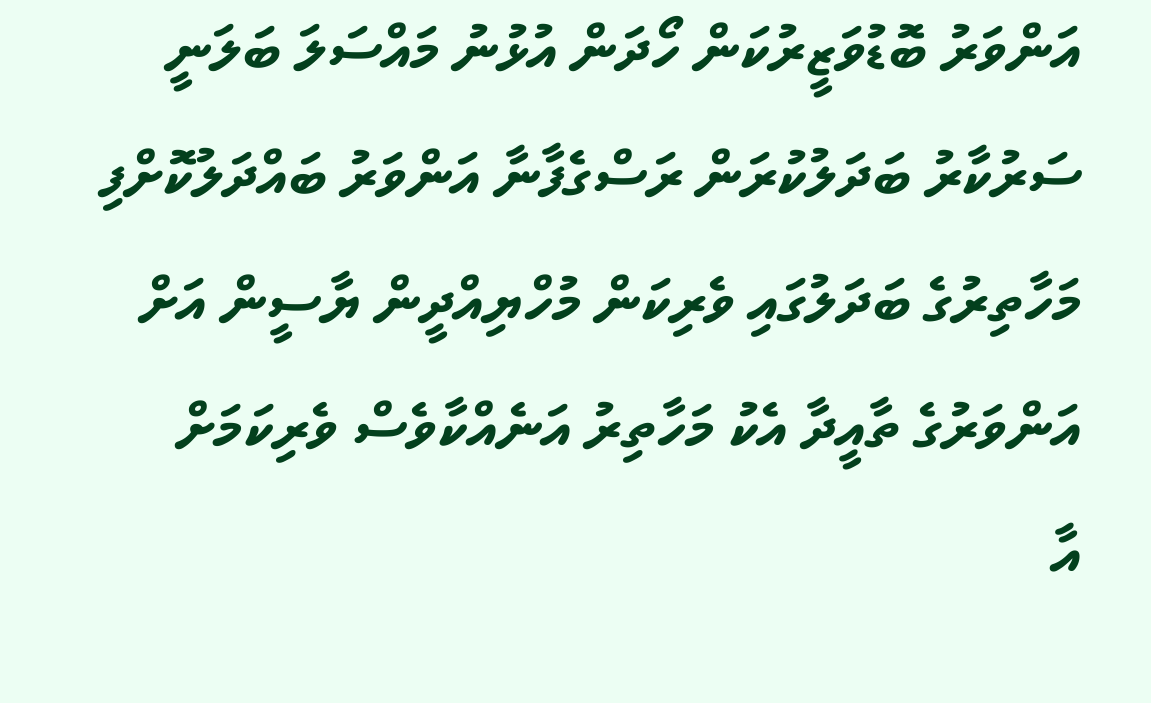އަންވަރު ބޮޑުވަޒީރުކަން ހޯދަން އުޅުނު މައްސަލަ ބަލަނީ
ސަރުކާރު ބަދަލުކުރަން ރަސްގެފާނާ އަންވަރު ބައްދަލުކޮށްފި
މަހާތިރުގެ ބަދަލުގައި ވެރިކަން މުހްޔިއްދީން ޔާސީން އަށް
އަންވަރުގެ ތާއީދާ އެކު މަހާތިރު އަނެއްކާވެސް ވެރިކަމަށް
އާ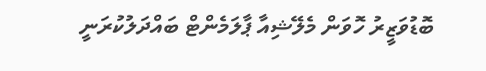ބޮޑުވަޒީރު ހޮވަން މެލޭޝިއާ ޕާލަމެންޓް ބައްދަލުކުރަނީ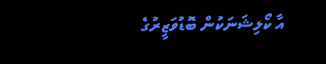އާ ކޯލިޝަނަކުން ބޮޑުވަޒީރުގެ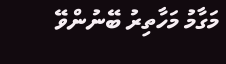މަގާމު މަހާތިރު ބޭނުންވޭ